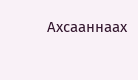Ахсааннаах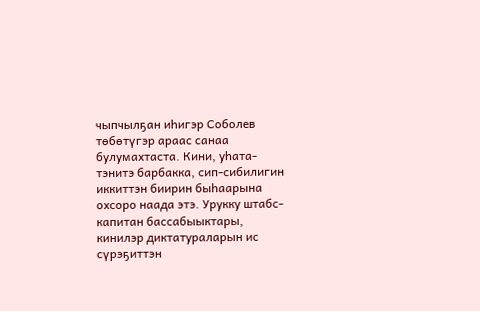чыпчылҕан иһигэр Соболев төбөтүгэр араас санаа булумахтаста. Кини, уһата-тэнитэ барбакка, сип-сибилигин иккиттэн биирин быһаарына охсоро наада этэ. Урукку штабс-капитан бассабыыктары, кинилэр диктатураларын ис сүрэҕиттэн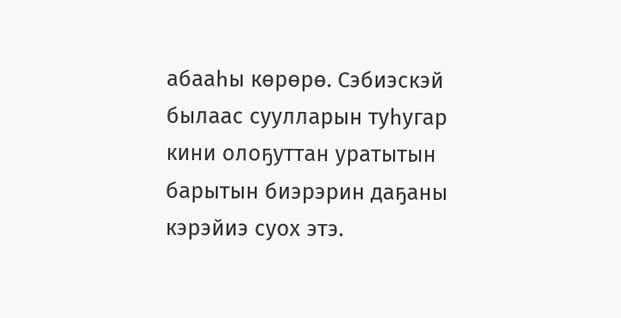абааһы көрөрө. Сэбиэскэй былаас суулларын туһугар кини олоҕуттан уратытын барытын биэрэрин даҕаны кэрэйиэ суох этэ.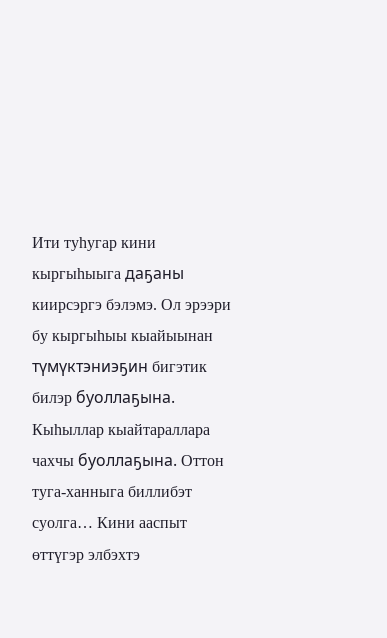Ити туһугар кини кыргыһыыга даҕаны киирсэргэ бэлэмэ. Ол эрээри бу кыргыһыы кыайыынан түмүктэниэҕин бигэтик билэр буоллаҕына. Кыһыллар кыайтараллара чахчы буоллаҕына. Оттон туга-ханныга биллибэт суолга… Кини ааспыт өттүгэр элбэхтэ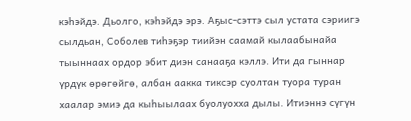кэһэйдэ. Дьолго, кэһэйдэ эрэ. Аҕыс-сэттэ сыл устата сэриигэ сылдьан, Соболев тиһэҕэр тиийэн саамай кылаабынайа тыыннаах ордор эбит диэн санааҕа кэллэ. Ити да гыннар үрдүк өрөгөйгө, албан аакка тиксэр суолтан туора туран хаалар эмиэ да кыһыылаах буолуохха дылы. Итиэннэ сүгүн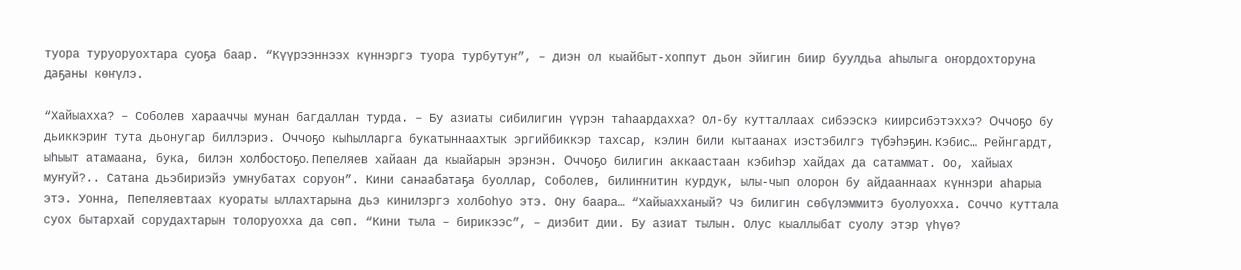туора туруоруохтара суоҕа баар. “Күүрээннээх күннэргэ туора турбутуҥ”, – диэн ол кыайбыт-хоппут дьон эйигин биир буулдьа аһылыга оҥордохторуна даҕаны көҥүлэ.

“Хайыахха? – Соболев харааччы мунан багдаллан турда. – Бу азиаты сибилигин үүрэн таһаардахха? Ол-бу кутталлаах сибээскэ киирсибэтэххэ? Оччоҕо бу дьиккэриҥ тута дьонугар биллэриэ. Оччоҕо кыһылларга букатыннаахтык эргийбиккэр тахсар, кэлин били кытаанах иэстэбилгэ түбэһэҕин. Кэбис… Рейнгардт, ыһыыт атамаана, бука, билэн холбостоҕо. Пепеляев хайаан да кыайарын эрэнэн. Оччоҕо билигин аккаастаан кэбиһэр хайдах да сатаммат. Оо, хайыах муҥуй?.. Сатана дьэбириэйэ умнубатах соруон”. Кини санаабатаҕа буоллар, Соболев, билиҥҥитин курдук, ылы-чып олорон бу айдааннаах күннэри аһарыа этэ. Уонна, Пепеляевтаах куораты ыллахтарына дьэ кинилэргэ холбоһуо этэ. Ону баара… “Хайыахханый? Чэ билигин сөбүлэммитэ буолуохха. Соччо куттала суох бытархай сорудахтарын толоруохха да сөп. “Кини тыла – бирикээс”, – диэбит дии. Бу азиат тылын. Олус кыаллыбат суолу этэр үһүө?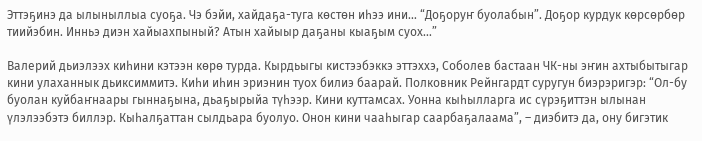Эттэҕинэ да ылыныллыа суоҕа. Чэ бэйи, хайдаҕа-туга көстөн иһээ ини… “Доҕоруҥ буолабын”. Доҕор курдук көрсөрбөр тиийэбин. Инньэ диэн хайыахпыный? Атын хайыыр даҕаны кыаҕым суох…”

Валерий дьиэлээх киһини кэтээн көрө турда. Кырдьыгы кистээбэккэ эттэххэ, Соболев бастаан ЧК-ны эҥин ахтыбытыгар кини улаханнык дьиксиммитэ. Киһи иһин эриэнин туох билиэ баарай. Полковник Рейнгардт суругун биэрэригэр: “Ол-бу буолан куйбаҥнаары гыннаҕына, дьаҕырыйа түһээр. Кини куттамсах. Уонна кыһылларга ис сүрэҕиттэн ылынан үлэлээбэтэ биллэр. Кыһалҕаттан сылдьара буолуо. Онон кини чааһыгар саарбаҕалаама”, – диэбитэ да, ону бигэтик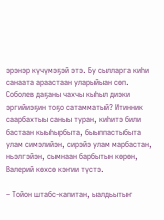эрэнэр күчүмэҕэй этэ. Бу сылларга киһи санаата араастаан уларыйыан сөп. Соболев даҕаны чахчы кыһыл диэки эргийиэҕин тоҕо сатамматый? Итинник саарбахтыы саныы туран, киһитэ били бастаан кыыһырбыта, быыппастыбыта улам симэлийэн, сирэйэ улам марбастан, ньэлгэйэн, сымнаан барбытын көрөн, Валерий көхсө кэҥии түстэ.

– Тойон штабс-капитан, ыалдьытыҥ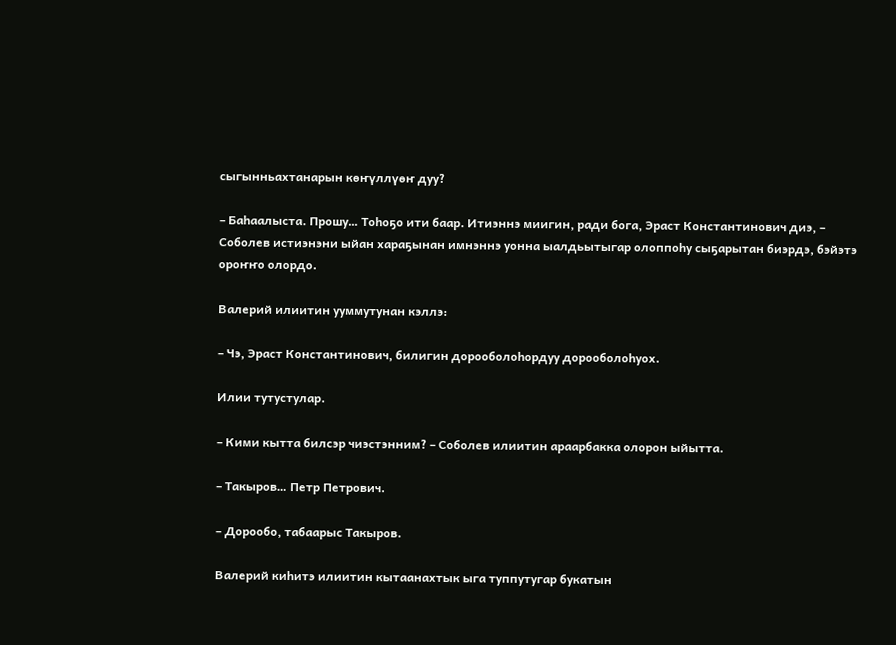сыгынньахтанарын көҥүллүөҥ дуу?

– Баһаалыста. Прошу… Тоһоҕо ити баар. Итиэннэ миигин, ради бога, Эраст Константинович диэ, – Соболев истиэнэни ыйан хараҕынан имнэннэ уонна ыалдьытыгар олоппоһу сыҕарытан биэрдэ, бэйэтэ ороҥҥо олордо.

Валерий илиитин ууммутунан кэллэ:

– Чэ, Эраст Константинович, билигин дорооболоһордуу дорооболоһуох.

Илии тутустулар.

– Кими кытта билсэр чиэстэнним? – Соболев илиитин араарбакка олорон ыйытта.

– Такыров… Петр Петрович.

– Дорообо, табаарыс Такыров.

Валерий киһитэ илиитин кытаанахтык ыга туппутугар букатын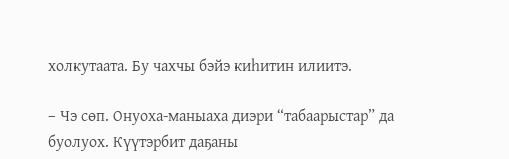холкутаата. Бу чахчы бэйэ киһитин илиитэ.

– Чэ сөп. Онуоха-маныаха диэри “табаарыстар” да буолуох. Күүтэрбит даҕаны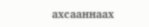ахсааннаах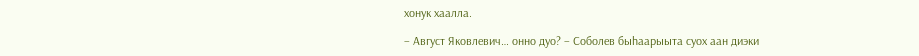хонук хаалла.

– Август Яковлевич… онно дуо? – Соболев быһаарыыта суох аан диэки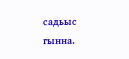садьыс гынна.